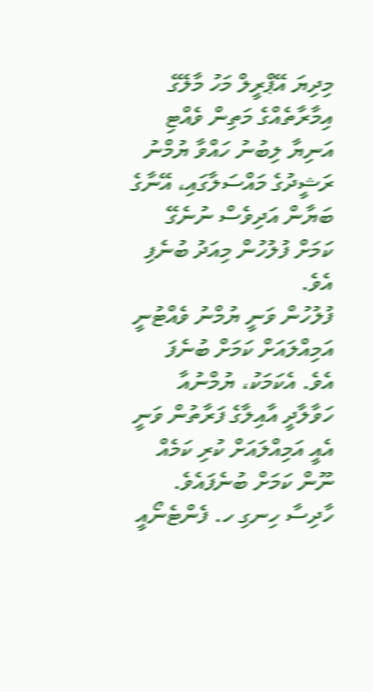މިދިޔަ އޭޕްރީލް މަހު މާލޭގެ އިމާރާތެއްގެ މަތިން ވެއްޓި އަނިޔާ ލިބުނު ހައްވާ ޔުމްނު ރަޝީދުގެ މައްސަލާގައި، އޭނާގެ ބަޔާން އަދިވެސް ނުނެގޭ ކަމަށް ފުލުހުން މިއަދު ބުނެފި އެވެ.
ފުލުހުން ވަނީ ޔުމްނު ވެއްޓުނީ އަމިއްލައަށް ކަމަށް ބުނެފަ އެވެ. އެކަމަކު، ޔުމްނުއާ ހަވާލާދީ އާއިލާގެ ފަރާތުން ވަނީ އެއީ އަމިއްލައަށް ކުރި ކަމެއް ނޫން ކަމަށް ބުނެފައެވެ. ހާދިސާ ހިނގި ހ. ފެންޓެނޯއީ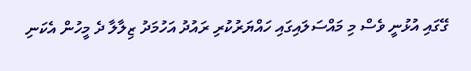ގޭގައި އުޅުނީ ވެސް މި މައްސަލައިގައި ހައްޔަރުކުރި ރައުދު އަހުމަދު ޒިލާލާ ދެ މީހުން އެކަނި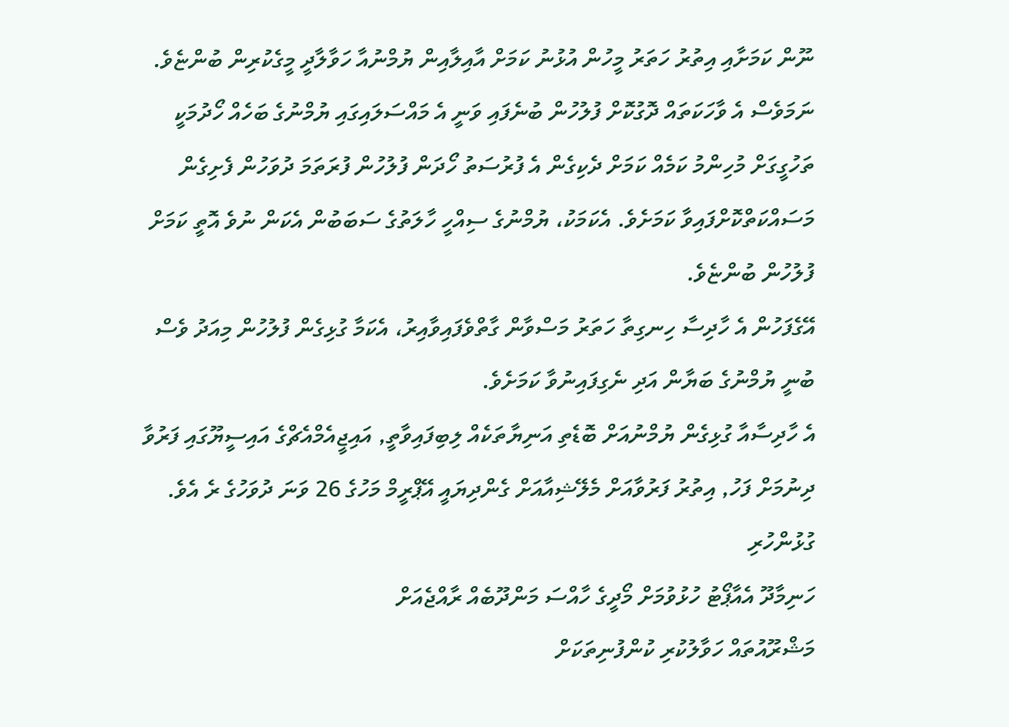ނޫން ކަމަށާއި އިތުރު ހަތަރު މީހުން އުޅުނު ކަމަށް އާއިލާއިން ޔުމްނުއާ ހަވާލާދީ މީގެކުރިން ބުންޏެވެ.
ނަމަވެސް އެ ވާހަކަތައް ދޮގުކޮށް ފުލުހުން ބުނެފައި ވަނީ އެ މައްސަލައިގައި ޔުމްނުގެ ބަހެއް ހޯދުމަކީ ތަހުގީގަށް މުހިންމު ކަމެއް ކަމަށް ދެކިގެން އެ ފުރުސަތު ހޯދަން ފުލުހުން ފުރަތަމަ ދުވަހުން ފެށިގެން މަސައްކަތްކޮށްފައިވާ ކަމަށެވެ. އެކަމަކު، ޔުމްނުގެ ސިއްހީ ހާލަތުގެ ސަބަބުން އެކަން ނުވެ އޮތީ ކަމަށް ފުލުހުން ބުންޏެވެ.
އޭގެފަހުން އެ ހާދިސާ ހިނގިތާ ހަތަރު މަސްވާން ގާތްވެފައިވާއިރު، އެކަމާ ގުޅިގެން ފުލުހުން މިއަދު ވެސް ބުނީ ޔުމްނުގެ ބަޔާން އަދި ނެގިފައިނުވާ ކަމަށެވެ.
އެ ހާދިސާއާ ގުޅިގެން ޔުމްނުއަށް ބޮޑެތި އަނިޔާތަކެއް ލިބިފައިވާތީ, އައިޖީއެމްއެޗްގެ އައިސީޔޫގައި ފަރުވާ ދިނުމަށް ފަހު, އިތުރު ފަރުވާއަށް މެލޭޝިއާއަށް ގެންދިޔައީ އޭޕްރީމް މަހުގެ 26 ވަނަ ދުވަހުގެ ރެ އެވެ.
ގުޅުންހުރި
ހަނިމާދޫ އެއާޕޯޓު ހުޅުވުމަށް މޯދީގެ ހާއްސަ މަންދޫބެއް ރާއްޖެއަށް
މަޝްރޫއުތައް ހަވާލުކުރި ކުންފުނިތަކަށް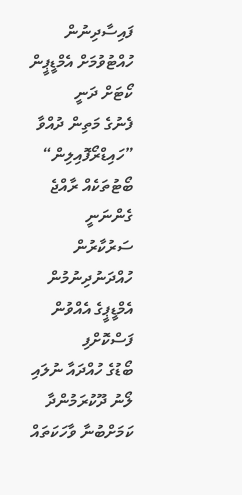ފައިސާދިނުން ހުއްޓުވުމަށް އެމްޑީޕީން ކޯޓަށް ދަނީ
ފެނުގެ މަތިން ދުއްވާ ”ހައިޑްރޯފޮއިލިން“ ބޯޓުތަކެއް ރާއްޖެ ގެންނަނީ
ސަރުކާރުން ހުއްދަނުދިނުމުން އެމްޑީޕީގެ އެއްވުން ފަސްކޮށްފި
ބޯޑުގެ ހުއްދައާ ނުލައި ލޯނު ދޫކުރަމުންދާ ކަމަށްބުނާ ވާހަކަތައް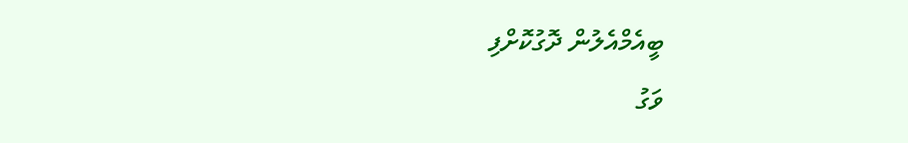ބީއެމްއެލުން ދޮގުކޮށްފި
ވަގު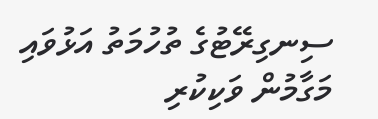ސިނގިރޭޓުގެ ތުހުމަތު އަޅުވައި މަގާމުން ވަކިކުރި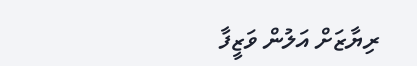ރިޔާޒަށް އަލުން ވަޒީފާ